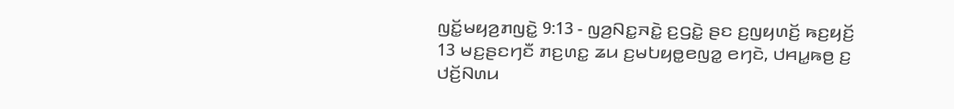ꤜꤢꤩ꤭ꤗꤟꤤ꤬ꤊꤜꤢꤧ꤭ 9:13 - ꤜꤤ꤬ꤡꤢ꤭ꤏꤢꤧ꤭ ꤢ꤬ꤞꤢꤧ꤭ ꤔꤢ ꤢ꤬ꤜꤟꤛꤢꤩ꤬ ꤒꤢ꤬ꤟꤢꤩ꤬
13 ꤗꤢ꤬ꤔꤢꤚꤢꤪ ꤊꤢ꤬ꤛꤢ꤭ ꤘꤣ ꤢ꤬ꤗꤝꤟꤥ꤭ꤕꤜꤤ꤭ ꤕꤚꤢꤧ, ꤓꤌꤣ꤭ꤒꤥ꤬ ꤢ꤬ ꤓꤢꤩ꤬ꤡꤛꤣ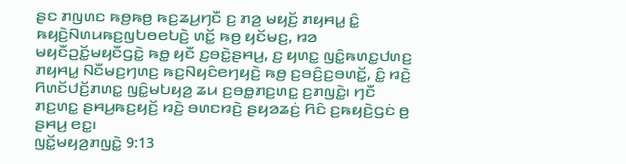ꤔꤢ ꤊꤜꤛꤢ ꤒꤥ꤬ꤒꤥ꤬ ꤒꤢ꤬ꤘꤣ꤬ꤚꤢꤪ ꤢ꤬ ꤊꤤ꤬ ꤗꤟꤢꤩ꤬ ꤊꤟꤌꤣ꤭ ꤢꤨ꤭ ꤒꤟꤢꤧ꤬ꤡꤛꤣꤒꤢ꤬ꤜꤝꤥꤕꤝꤢꤧ꤬ ꤛꤢꤩ꤭ ꤒꤥ꤬ ꤟꤢꤩꤗꤢ꤬, ꤙꤤ ꤗꤟꤢꤪꤑꤢꤩ꤭ꤗꤟꤢꤪꤞꤢꤧ꤭ ꤒꤥ꤭ ꤟꤢꤪ ꤢ꤬ꤋꤢꤧ꤭ꤔꤌꤣ꤬, ꤢ꤬ ꤟꤛꤢ꤭ ꤜꤢꤨ꤭ꤒꤛꤢ꤭ꤓꤛꤢ꤬ ꤊꤟꤌꤣ꤭ ꤡꤢꤪꤗꤢ꤬ꤚꤛꤢ꤬ ꤒꤢ꤬ꤡꤟꤢꤨꤕꤚꤟꤢꤧ꤬ ꤒꤥ꤬ ꤢ꤬ꤋꤢꤨ꤬ꤢ꤬ꤋꤛꤢꤩ꤭, ꤢꤨ꤭ ꤙꤢꤧ꤬ ꤖꤛꤢꤩꤓꤢꤩ꤬ꤊꤛꤢ꤭ ꤜꤢꤨ꤭ꤗꤝꤟꤤ꤬ ꤘꤣ ꤢ꤬ꤋꤥ꤭ꤊꤢ꤬ꤛꤢ꤭ ꤢ꤬ꤊꤜꤢꤧ꤭꤯ ꤚꤢꤪ ꤊꤢ꤬ꤛꤢ꤭ ꤔꤌꤣ꤬ꤒꤢ꤬ꤟꤢꤩ꤬ ꤙꤢꤧ꤬ ꤋꤛꤢꤙꤢꤧ꤬ ꤔꤟꤤꤘꤢꤦ꤬ ꤖꤢꤨ ꤢ꤬ꤒꤟꤢꤧ꤬ꤞꤢꤦ ꤥ꤬ ꤔꤌꤣ꤬ ꤕꤢ꤭꤯
ꤜꤢꤩ꤭ꤗꤟꤤ꤬ꤊꤜꤢꤧ꤭ 9:13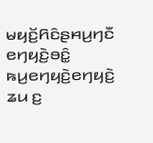ꤗꤟꤢꤩ꤬ꤖꤢꤨꤔꤌꤣ꤬ꤚꤢꤪ ꤕꤚꤟꤢꤧ꤬ꤋꤢꤨ꤭ ꤒꤣ꤬ꤕꤚꤟꤢꤧ꤬ꤕꤚꤟꤢꤧ꤬ ꤘꤣ ꤢ꤬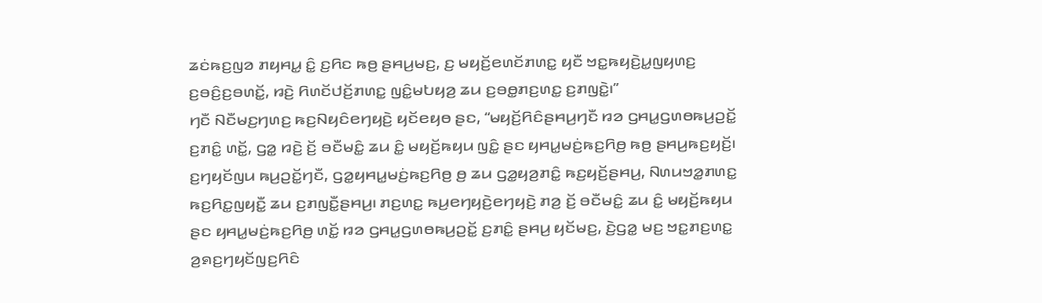ꤘꤢꤦꤒꤢ꤬ꤜꤤ ꤊꤟꤌꤣ꤭ ꤢꤨ꤭ ꤢ꤬ꤖꤢ ꤒꤥ꤬ ꤔꤌꤣ꤬ꤗꤢ꤬, ꤢ꤬ ꤗꤟꤢꤩ꤬ꤕꤛꤢꤩꤊꤛꤢ꤭ ꤟꤢꤪ ꤠꤢ꤭ꤒꤟꤢꤧ꤬ꤣ꤭ꤜꤟꤛꤢ꤬ ꤢ꤬ꤋꤢꤨ꤬ꤢ꤬ꤋꤛꤢꤩ꤭, ꤙꤢꤧ꤬ ꤖꤛꤢꤩꤓꤢꤩ꤬ꤊꤛꤢ꤭ ꤜꤢꤨ꤭ꤗꤝꤟꤤ꤬ ꤘꤣ ꤢ꤬ꤋꤥ꤭ꤊꤢ꤬ꤛꤢ꤭ ꤢ꤬ꤊꤜꤢꤧ꤭꤯”
ꤚꤢꤪ ꤡꤢꤪꤗꤢ꤬ꤚꤛꤢ꤬ ꤒꤢ꤬ꤡꤟꤢꤨꤕꤚꤟꤢꤧ꤬ ꤟꤢꤩꤕꤟꤥ ꤔꤢ, “ꤗꤟꤢꤩ꤬ꤖꤢꤨꤔꤌꤣ꤬ꤚꤢꤪ ꤙꤤ ꤞꤌꤣ꤭ꤞꤛꤥꤒꤣ꤬ꤑꤢꤩ꤭ ꤢ꤬ꤊꤢꤨ꤭ ꤛꤢꤩ꤭, ꤞꤤ꤭ ꤙꤢꤧ꤬ ꤢꤩ꤬ ꤋꤢꤪꤗꤢꤨ꤭ ꤘꤣ ꤢꤨ꤭ ꤗꤟꤢꤩ꤬ꤒꤟꤣ ꤜꤢꤨ꤭ ꤔꤢ ꤟꤌꤣ꤭ꤗꤢꤦ꤬ꤒꤢ꤬ꤖꤥ꤬ ꤒꤥ꤬ ꤔꤌꤣ꤬ꤒꤢ꤬ꤟꤢꤩ꤬꤯ ꤢ꤬ꤚꤟꤢꤩꤜꤣ ꤒꤣ꤬ꤑꤢꤩ꤭ꤚꤢꤪ, ꤞꤤ꤭ꤟꤌꤣ꤭ꤗꤢꤦ꤬ꤒꤢ꤬ꤖꤥ꤬ ꤥ꤬ ꤘꤣ ꤞꤤ꤭ꤟꤤ꤬ꤊꤢꤨ꤭ ꤒꤢ꤬ꤟꤢꤩ꤬ꤔꤌꤣ꤬, ꤡꤛꤣꤠꤤ꤭ꤊꤛꤢ꤭ ꤒꤢ꤬ꤖꤢ꤭ꤜꤟꤢꤪ꤭ ꤘꤣ ꤢ꤬ꤊꤜꤢꤪ꤭ꤔꤌꤣ꤬꤯ ꤊꤢ꤬ꤛꤢ꤭ ꤒꤣ꤬ꤕꤚꤟꤢꤧ꤬ꤕꤚꤟꤢꤧ꤬ ꤊꤤ꤬ ꤢꤩ꤬ ꤋꤢꤪꤗꤢꤨ꤭ ꤘꤣ ꤢꤨ꤭ ꤗꤟꤢꤩ꤬ꤒꤟꤣ ꤔꤢ ꤟꤌꤣ꤭ꤗꤢꤦ꤬ꤒꤢ꤬ꤖꤥ꤬ ꤛꤢꤩ꤭ ꤙꤤ ꤞꤌꤣ꤭ꤞꤛꤥꤒꤣ꤬ꤑꤢꤩ꤭ ꤢ꤬ꤊꤢꤨ꤭ ꤔꤌꤣ꤬ ꤟꤢꤩꤗꤢ꤬, ꤢꤧ꤬ꤞꤤ꤭ ꤗꤢ꤬ ꤠꤢ꤭ꤊꤢ꤬ꤛꤢ꤭ ꤤ꤬ꤎꤢ꤬ꤚꤟꤢꤩꤜꤢ꤬ꤖꤢꤨ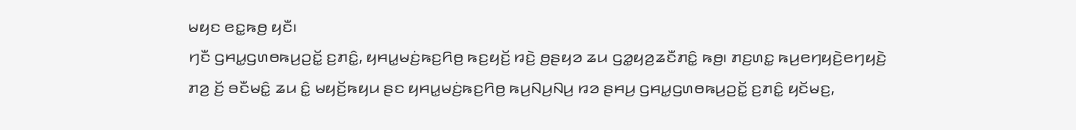ꤗꤟꤢ ꤕꤢ꤭ꤒꤥ꤬ ꤟꤢꤪ꤯
ꤚꤢꤪ ꤞꤌꤣ꤭ꤞꤛꤥꤒꤣ꤬ꤑꤢꤩ꤭ ꤢ꤬ꤊꤢꤨ꤭, ꤟꤌꤣ꤭ꤗꤢꤦ꤬ꤒꤢ꤬ꤖꤥ꤬ ꤒꤢ꤬ꤟꤢꤩ꤬ ꤙꤢꤧ꤬ ꤥ꤬ꤔꤟꤤ ꤘꤣ ꤞꤤ꤭ꤟꤤ꤬ꤘꤢꤪꤊꤢꤨ꤭ ꤒꤥ꤬꤯ ꤊꤢ꤬ꤛꤢ꤭ ꤒꤣ꤬ꤕꤚꤟꤢꤧ꤬ꤕꤚꤟꤢꤧ꤬ ꤊꤤ꤬ ꤢꤩ꤬ ꤋꤢꤪꤗꤢꤨ꤭ ꤘꤣ ꤢꤨ꤭ ꤗꤟꤢꤩ꤬ꤒꤟꤣ ꤔꤢ ꤟꤌꤣ꤭ꤗꤢꤦ꤬ꤒꤢ꤬ꤖꤥ꤬ ꤒꤣ꤬ꤡꤣ꤬ꤡꤣ꤬ ꤙꤤ ꤔꤌꤣ꤬ ꤞꤌꤣ꤭ꤞꤛꤥꤒꤣ꤬ꤑꤢꤩ꤭ ꤢ꤬ꤊꤢꤨ꤭ ꤟꤢꤩꤗꤢ꤬,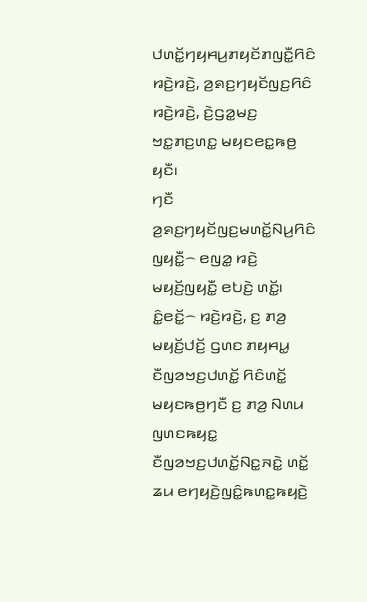ꤓꤛꤢꤩ꤭ꤚꤟꤌꤣ꤬ꤊꤟꤢꤩꤊꤜꤢꤪ꤭ꤖꤢꤨ ꤙꤢꤧ꤬ꤙꤢꤧ꤬, ꤤ꤬ꤎꤢ꤬ꤚꤟꤢꤩꤜꤢ꤬ꤖꤢꤨ ꤙꤢꤧ꤬ꤙꤢꤧ꤬, ꤢꤧ꤬ꤞꤤ꤭ꤗꤢ꤬ ꤠꤢ꤭ꤊꤢ꤬ꤛꤢ꤭ ꤗꤟꤢꤕꤢ꤭ꤒꤥ꤬ ꤟꤢꤪ꤯
ꤚꤢꤪ ꤤ꤬ꤎꤢ꤬ꤚꤟꤢꤩꤜꤢ꤬ꤗꤛꤢꤩ꤭ꤡꤣ꤬ꤖꤢꤨ ꤜꤟꤢꤪ꤭꤮ ꤕꤜꤤ꤭ ꤙꤢꤧ꤬ ꤗꤟꤢꤩ꤬ꤜꤟꤢꤪ꤭ ꤕꤝꤢꤧ꤬ ꤛꤢꤩ꤭꤯
ꤢꤨ꤭ꤕꤢꤩ꤭꤮ ꤙꤢꤧ꤬ꤙꤢꤧ꤬, ꤢ꤬ ꤊꤤ꤬ ꤗꤟꤢꤩ꤬ꤓꤢꤩ꤬ ꤞꤛꤢ ꤊꤟꤌꤣ꤭ ꤢꤪꤜꤤꤠꤢ꤬ꤓꤛꤢꤩ꤭ ꤖꤢꤨꤛꤢꤩ꤭ ꤗꤟꤢꤒꤥ꤬ꤚꤢꤪ ꤢ꤬ ꤊꤤ꤬ ꤡꤛꤣ ꤜꤛꤢꤒꤟꤢ꤭ ꤢꤪꤜꤤꤠꤢ꤬ꤓꤛꤢꤩ꤭ꤡꤢ꤭ꤏꤢꤧ꤭ ꤛꤢꤩ꤭ ꤘꤣ ꤕꤚꤟꤢꤧ꤬ꤜꤢꤨ꤭ꤒꤛꤢ꤭ꤒꤟꤢꤧ꤬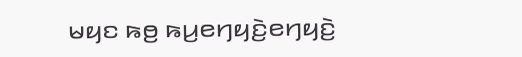ꤗꤟꤢ ꤒꤥ꤬ ꤒꤣ꤬ꤕꤚꤟꤢꤧ꤬ꤕꤚꤟꤢꤧ꤬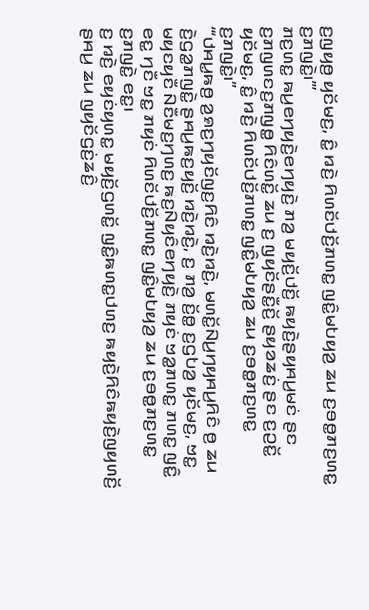ꤢ꤬ꤜꤟꤥ꤬ ꤟꤢꤩꤗꤢ꤬, ꤢꤨ꤭ ꤙꤢꤧ꤬ ꤖꤛꤢꤩꤓꤢꤩ꤬ꤊꤛꤢ꤭ ꤜꤢꤨ꤭ꤗꤝꤟꤤ꤬ ꤘꤣ ꤢ꤬ꤋꤥ꤭ꤊꤢ꤬ꤛꤢ꤭ ꤢ꤬ꤊꤜꤢꤧ꤭꤯’”
ꤊꤢ꤬ꤛꤢ꤭ ꤒꤣ꤬ꤕꤚꤟꤢꤧ꤬ꤕꤚꤟꤢꤧ꤬ ꤊꤤ꤬ ꤗꤟꤢꤩ꤬ꤓꤢꤩ꤬ ꤒꤟꤢꤧ꤬ꤔꤟꤌꤣ꤬ꤗꤢꤦ ꤔꤢ ꤢ꤬ꤊꤜꤛꤢꤢ꤬ꤊꤜꤥ꤭ ꤖꤢꤨꤛꤢꤩ꤭ ꤘꤣ ꤢ꤬ ꤜꤟꤢꤩꤔꤢꤪ꤭ꤢꤩ꤬ ꤔꤟꤤꤘꤢꤦ꤬ ꤔꤢ ꤢ꤬ꤑꤢꤩ꤭ ꤟꤢꤩꤗꤢ꤬, ꤢꤨ꤭ ꤙꤢꤧ꤬ ꤖꤛꤢꤩꤓꤢꤩ꤬ꤊꤛꤢ꤭ ꤜꤢꤨ꤭ꤗꤝꤟꤤ꤬ ꤘꤣ ꤢ꤬ꤋꤥ꤭ꤊꤢ꤬ꤛꤢ꤭ ꤢ꤬ꤊꤜꤢꤧ꤭꤯”
“‘ꤓꤌꤣ꤭ꤒꤥ꤬ ꤤ꤬ꤎꤢ꤬ꤚꤟꤢꤩꤜꤢ꤬ꤖꤢꤨ ꤙꤢꤧ꤬ꤙꤢꤧ꤬, ꤗꤛꤢꤩ꤭ꤡꤣ꤬ꤚꤟꤌꤣ꤬ꤖꤢꤨ ꤥ꤬ ꤘꤣ ꤢꤧ꤬ꤞꤤ꤭ꤊꤜꤢꤧ꤭ ꤔꤌꤣ꤬ꤒꤢ꤬ꤟꤢꤩ꤬ ꤙꤢꤧ꤬ꤙꤢꤧ꤬, ꤢ꤬ ꤊꤤ꤬ ꤢꤩ꤬ꤥ꤭ ꤢ꤬ꤞꤝꤤ꤬ ꤟꤢꤩꤗꤢ꤬, ꤠꤢ꤭ ꤗꤟꤢꤟꤢꤪ ꤡꤢꤪꤗꤢ꤬ꤚꤛꤢ꤬ ꤒꤢ꤬ꤡꤟꤢꤨꤕꤚꤟꤢꤧ꤬ ꤊꤟꤢꤦ ꤠꤤ꤭ꤊꤛꤢ꤭ ꤊꤛꤢ꤭ ꤜꤢꤨ꤭ ꤕꤢ꤭ ꤚꤢꤪ ꤠꤢ꤭ ꤊꤟꤢꤦ ꤖꤛꤢꤩꤓꤢꤩ꤬ꤊꤛꤢ꤭ ꤜꤢꤨ꤭ꤗꤝꤟꤤ꤬ ꤘꤣ ꤢ꤬ꤋꤥ꤭ꤊꤢ꤬ꤛꤢ꤭ ꤢ꤬ꤊꤜꤢꤧ꤭ ꤕꤢ꤭꤯
ꤢ꤬ ꤙꤢꤧ꤬ ꤕꤟꤢꤦꤟꤛꤢ꤭ ꤗꤟꤢꤩ꤬ꤞꤛꤢꤩ꤭ ꤜꤢꤨ꤭ꤒꤛꤢ꤭ꤓꤛꤢ꤬ ꤒꤟꤢꤧ꤬ꤖꤢꤨꤒꤟꤢꤧ꤬ꤜꤟꤛꤢꤩ꤬ ꤔꤌꤣ꤬ ꤘꤣ ꤜꤟꤢꤩꤞꤢꤦ꤬ꤘꤢꤨ꤬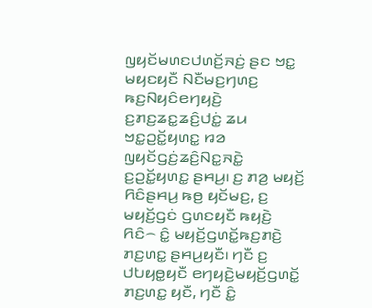ꤜꤟꤢꤩꤗꤛꤢꤓꤛꤢꤩ꤬ꤏꤢꤦ꤬ ꤔꤢ ꤠꤢ꤭ ꤗꤟꤢꤟꤢꤪ ꤡꤢꤪꤗꤢ꤬ꤚꤛꤢ꤬ ꤒꤢ꤬ꤡꤟꤢꤨꤕꤚꤟꤢꤧ꤬ ꤢ꤬ꤊꤢ꤬ꤘꤢ꤭ꤘꤢꤨ꤬ꤓꤢꤦ꤭ ꤘꤣ ꤠꤢ꤭ꤑꤢꤩ꤭ꤟꤛꤢ꤭ ꤙꤤ ꤜꤟꤢꤩꤞꤢꤦ꤬ꤘꤢꤨ꤬ꤡꤢ꤭ꤏꤢꤧ꤭ ꤢ꤬ꤑꤢꤩ꤭ꤟꤛꤢ꤭ ꤔꤌꤣ꤬꤯ ꤢ꤬ ꤊꤤ꤬ ꤗꤟꤢꤩ꤬ ꤖꤢꤨꤔꤌꤣ꤬ ꤒꤥ꤬ ꤟꤢꤩꤗꤢ꤬, ꤢ꤬ ꤗꤟꤢꤩ꤬ꤞꤢꤦ ꤞꤛꤢꤟꤢꤪ ꤒꤟꤢꤧ꤬ ꤖꤢꤨ꤮ ꤢꤨ꤭ ꤗꤟꤢꤩ꤬ꤞꤛꤢꤩ꤭ꤒꤢ꤬ꤊꤢꤧ꤬ ꤊꤢ꤬ꤛꤢ꤭ ꤔꤌꤣ꤬ꤟꤢꤪ꤯ ꤚꤢꤪ ꤢ꤬ ꤓꤝꤟꤥ꤭ꤟꤢꤪ ꤕꤚꤟꤢꤧ꤬ꤗꤟꤢꤩ꤬ꤞꤛꤢꤩ꤭ ꤊꤢ꤬ꤛꤢ꤭ ꤟꤢꤪ, ꤚꤢꤪ ꤢꤨ꤭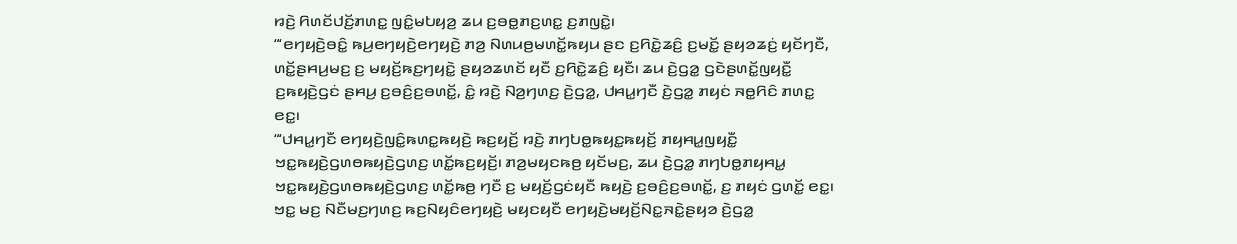ꤙꤢꤧ꤬ ꤖꤛꤢꤩꤓꤢꤩ꤬ꤊꤛꤢ꤭ ꤜꤢꤨ꤭ꤗꤝꤟꤤ꤬ ꤘꤣ ꤢ꤬ꤋꤥ꤭ꤊꤢ꤬ꤛꤢ꤭ ꤢ꤬ꤊꤜꤢꤧ꤭꤯
“‘ꤕꤚꤟꤢꤧ꤬ꤋꤢꤨ꤭ ꤒꤣ꤬ꤕꤚꤟꤢꤧ꤬ꤕꤚꤟꤢꤧ꤬ ꤊꤤ꤬ ꤡꤛꤣꤥ꤬ꤗꤛꤢꤩ꤭ꤒꤟꤣ ꤔꤢ ꤢ꤬ꤖꤢꤧ꤭ꤘꤢꤨ꤬ ꤢ꤬ꤗꤢꤩ꤭ ꤔꤟꤤꤘꤢꤦ꤬ ꤟꤢꤩꤚꤢꤪ, ꤛꤢꤩ꤭ꤔꤌꤣ꤬ꤗꤢ꤬ ꤢ꤬ ꤗꤟꤢꤩ꤬ꤒꤢ꤬ꤚꤟꤢꤧ꤭ ꤔꤟꤤꤘꤛꤢꤩ ꤟꤢꤪ ꤢ꤬ꤖꤢꤧ꤭ꤘꤢꤨ꤬ ꤟꤢꤪ꤯ ꤘꤣ ꤢꤧ꤬ꤞꤤ꤭ ꤞꤢꤧꤔꤛꤢꤩ꤭ꤜꤟꤢꤪ꤭ ꤢ꤬ꤒꤟꤢꤧ꤬ꤞꤢꤦ ꤔꤌꤣ꤬ ꤢ꤬ꤋꤢꤨ꤬ꤢ꤬ꤋꤛꤢꤩ꤭, ꤢꤨ꤭ ꤙꤢꤧ꤬ ꤡꤤ꤬ꤚꤛꤢ꤬ ꤢꤧ꤬ꤞꤤ꤭, ꤓꤌꤣ꤭ꤚꤢꤪ ꤢꤧ꤬ꤞꤤ꤭ ꤊꤟꤢꤦ ꤏꤥ꤭ꤖꤢꤨ ꤊꤛꤢ꤭ ꤕꤢ꤭꤯
“‘ꤓꤌꤣ꤭ꤚꤢꤪ ꤕꤚꤟꤢꤧ꤬ꤜꤢꤨ꤭ꤒꤛꤢ꤭ꤒꤟꤢꤧ꤬ ꤒꤢ꤬ꤟꤢꤩ꤬ ꤙꤢꤧ꤬ ꤊꤚꤝꤥ꤭ꤒꤟꤢ꤭ꤒꤟꤢꤩ꤬ ꤊꤟꤌꤣ꤭ꤜꤟꤢꤪ꤭ ꤠꤢ꤭ꤒꤟꤢꤧ꤬ꤞꤛꤥꤒꤟꤢꤧ꤬ꤞꤛꤢ꤬ ꤛꤢꤩ꤭ꤒꤢ꤬ꤟꤢꤩ꤬꤯ ꤊꤤ꤬ꤗꤟꤢꤒꤥ꤬ ꤟꤢꤩꤗꤢ꤬, ꤘꤣ ꤢꤧ꤬ꤞꤤ꤭ ꤊꤚꤝꤥ꤭ꤊꤟꤌꤣ꤭ ꤠꤢ꤭ꤒꤟꤢꤧ꤬ꤞꤛꤥꤒꤟꤢꤧ꤬ꤞꤛꤢ꤬ ꤛꤢꤩ꤭ꤒꤥ꤬ ꤚꤢꤪ ꤢ꤬ ꤗꤟꤢꤩ꤬ꤞꤢꤦꤟꤢꤪ ꤒꤟꤢꤧ꤬ ꤢ꤬ꤋꤢꤨ꤬ꤢ꤬ꤋꤛꤢꤩ꤭, ꤢ꤬ ꤊꤟꤢꤦ ꤞꤛꤢꤩ꤭ ꤕꤢ꤭꤯ ꤠꤢ꤭ ꤗꤢ꤬ ꤡꤢꤪꤗꤢ꤬ꤚꤛꤢ꤬ ꤒꤢ꤬ꤡꤟꤢꤨꤕꤚꤟꤢꤧ꤬ ꤗꤟꤢꤟꤢꤪ ꤕꤚꤟꤢꤧ꤬ꤗꤟꤢꤩ꤬ꤡꤢ꤭ꤏꤢꤧ꤭ꤔꤟꤤ ꤢꤧ꤬ꤞꤤ꤭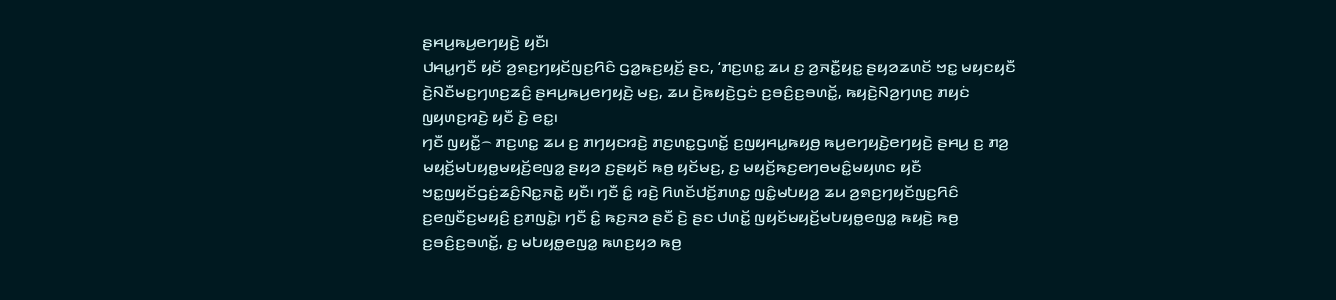ꤔꤌꤣ꤬ꤒꤣ꤬ꤕꤚꤟꤢꤧ꤬ ꤟꤢꤪ꤯
ꤓꤌꤣ꤭ꤚꤢꤪ ꤟꤢꤩ ꤤ꤬ꤎꤢ꤬ꤚꤟꤢꤩꤜꤢ꤬ꤖꤢꤨ ꤞꤤ꤭ꤒꤢ꤬ꤟꤢꤩ꤬ ꤔꤢ, ‘ꤊꤢ꤬ꤛꤢ꤭ ꤘꤣ ꤢ꤬ ꤤ꤬ꤏꤢꤪ꤭ꤟꤢ꤭ ꤔꤟꤤꤘꤛꤢꤩ ꤠꤢ꤭ ꤗꤟꤢꤟꤢꤪ ꤢꤧ꤬ꤡꤢꤪꤗꤢ꤬ꤚꤛꤢ꤬ꤘꤢꤨ꤬ ꤔꤌꤣ꤬ꤒꤣ꤬ꤕꤚꤟꤢꤧ꤬ ꤗꤢ꤬, ꤘꤣ ꤢꤧ꤬ꤒꤟꤢꤧ꤬ꤞꤢꤦ ꤢ꤬ꤋꤢꤨ꤬ꤢ꤬ꤋꤛꤢꤩ꤭, ꤒꤟꤢꤧ꤬ꤡꤤ꤬ꤚꤛꤢ꤬ ꤊꤟꤢꤦ ꤜꤟꤛꤢ꤬ꤙꤢꤧ꤬ ꤟꤢꤪ ꤢꤧ꤬ ꤕꤢ꤭꤯
ꤚꤢꤪ ꤜꤟꤢꤪ꤭꤮ ꤊꤢ꤬ꤛꤢ꤭ ꤘꤣ ꤢ꤬ ꤊꤚꤟꤢꤙꤢꤧ꤬ ꤊꤢ꤬ꤛꤢ꤭ꤞꤛꤢꤩ꤭ ꤢ꤬ꤜꤟꤌꤣ꤭ꤒꤟꤥ꤬ ꤒꤣ꤬ꤕꤚꤟꤢꤧ꤬ꤕꤚꤟꤢꤧ꤬ ꤔꤌꤣ꤬ ꤢ꤬ ꤊꤤ꤬ ꤗꤟꤢꤩ꤬ꤗꤝꤟꤥ꤭ꤗꤟꤢꤩ꤬ꤕꤜꤤ꤭ ꤔꤟꤤ ꤢ꤬ꤔꤟꤢꤩ ꤒꤥ꤬ ꤟꤢꤩꤗꤢ꤬, ꤢ꤬ ꤗꤟꤢꤩ꤬ꤒꤢ꤬ꤕꤚꤥꤗꤢꤨ꤭ꤗꤟꤛꤢ ꤟꤢꤪ ꤠꤢ꤭ꤜꤟꤢꤩꤞꤢꤦ꤬ꤘꤢꤨ꤬ꤡꤢ꤭ꤏꤢꤧ꤭ ꤟꤢꤪ꤯ ꤚꤢꤪ ꤢꤨ꤭ ꤙꤢꤧ꤬ ꤖꤛꤢꤩꤓꤢꤩ꤬ꤊꤛꤢ꤭ ꤜꤢꤨ꤭ꤗꤝꤟꤤ꤬ ꤘꤣ ꤤ꤬ꤎꤢ꤬ꤚꤟꤢꤩꤜꤢ꤬ꤖꤢꤨ ꤢ꤬ꤕꤜꤢꤪꤢ꤬ꤗꤟꤢꤨ꤬ ꤢ꤬ꤊꤜꤢꤧ꤭꤯ ꤚꤢꤪ ꤢꤨ꤭ ꤒꤢ꤬ꤏꤤ ꤔꤢꤪ ꤢꤧ꤬ ꤔꤢ ꤓꤛꤢꤩ꤭ ꤜꤟꤢꤩꤗꤟꤢꤩ꤬ꤗꤝꤟꤥ꤭ꤕꤜꤤ꤭ ꤒꤟꤢꤧ꤬ ꤒꤥ꤬ ꤢ꤬ꤋꤢꤨ꤬ꤢ꤬ꤋꤛꤢꤩ꤭, ꤢ꤬ ꤗꤝꤟꤥ꤭ꤕꤜꤤ꤭ ꤒꤛꤢ꤬ꤟꤤ ꤒꤥ꤬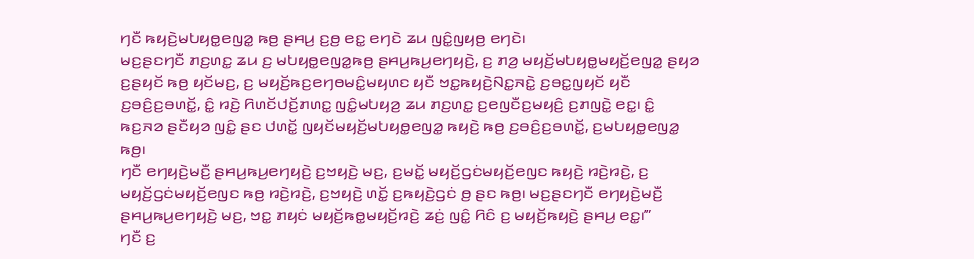ꤚꤢꤪ ꤒꤟꤢꤧ꤬ꤗꤝꤟꤥ꤭ꤕꤜꤤ꤭ ꤒꤥ꤬ ꤔꤌꤣ꤬ ꤢ꤬ꤥ꤬ ꤕꤢ꤭ ꤕꤚꤢꤧ ꤘꤣ ꤜꤢꤨ꤭ꤜꤟꤥ꤬ ꤕꤚꤢꤧ꤯
ꤗꤢ꤬ꤔꤢꤚꤢꤪ ꤊꤢ꤬ꤛꤢ꤭ ꤘꤣ ꤢ꤬ ꤗꤝꤟꤥ꤭ꤕꤜꤤ꤭ꤒꤥ꤬ ꤔꤌꤣ꤬ꤒꤣ꤬ꤕꤚꤟꤢꤧ꤬, ꤢ꤬ ꤊꤤ꤬ ꤗꤟꤢꤩ꤬ꤗꤝꤟꤥ꤭ꤗꤟꤢꤩ꤬ꤕꤜꤤ꤭ ꤔꤟꤤ ꤢ꤬ꤔꤟꤢꤩ ꤒꤥ꤬ ꤟꤢꤩꤗꤢ꤬, ꤢ꤬ ꤗꤟꤢꤩ꤬ꤒꤢ꤬ꤕꤚꤥꤗꤢꤨ꤭ꤗꤟꤛꤢ ꤟꤢꤪ ꤠꤢ꤭ꤒꤟꤢꤧ꤬ꤡꤢ꤭ꤏꤢꤧ꤭ ꤢ꤬ꤋꤢ꤭ꤜꤟꤢꤩ ꤟꤢꤪ ꤢ꤬ꤋꤢꤨ꤬ꤢ꤬ꤋꤛꤢꤩ꤭, ꤢꤨ꤭ ꤙꤢꤧ꤬ ꤖꤛꤢꤩꤓꤢꤩ꤬ꤊꤛꤢ꤭ ꤜꤢꤨ꤭ꤗꤝꤟꤤ꤬ ꤘꤣ ꤊꤢ꤬ꤛꤢ꤭ ꤢ꤬ꤕꤜꤢꤪꤢ꤬ꤗꤟꤢꤨ꤬ ꤢ꤬ꤊꤜꤢꤧ꤭ ꤕꤢ꤭꤯ ꤢꤨ꤭ ꤒꤢ꤬ꤏꤤ ꤔꤢꤪꤟꤤ ꤜꤢꤨ꤭ ꤔꤢ ꤓꤛꤢꤩ꤭ ꤜꤟꤢꤩꤗꤟꤢꤩ꤬ꤗꤝꤟꤥ꤭ꤕꤜꤤ꤭ ꤒꤟꤢꤧ꤬ ꤒꤥ꤬ ꤢ꤬ꤋꤢꤨ꤬ꤢ꤬ꤋꤛꤢꤩ꤭, ꤢ꤬ꤗꤝꤟꤥ꤭ꤕꤜꤤ꤭ ꤒꤥ꤬꤯
ꤚꤢꤪ ꤕꤚꤟꤢꤧ꤬ꤗꤢꤪ꤬ ꤔꤌꤣ꤬ꤒꤣ꤬ꤕꤚꤟꤢꤧ꤬ ꤢ꤬ꤠꤟꤢꤧ꤬ ꤗꤢ꤬, ꤢ꤬ꤗꤢꤩ꤭ ꤗꤟꤢꤩ꤬ꤞꤢꤦꤗꤟꤢꤩ꤬ꤕꤜꤢ ꤒꤟꤢꤧ꤬ ꤙꤢꤧ꤬ꤙꤢꤧ꤬, ꤢ꤬ ꤗꤟꤢꤩ꤬ꤞꤢꤦꤗꤟꤢꤩ꤬ꤕꤜꤢ ꤒꤥ꤬ ꤙꤢꤧ꤬ꤙꤢꤧ꤬, ꤢ꤬ꤠꤟꤢꤧ꤬ ꤛꤢꤩ꤭ ꤢ꤬ꤒꤟꤢꤧ꤬ꤞꤢꤦ ꤥ꤬ ꤔꤢ ꤒꤥ꤬꤯ ꤗꤢ꤬ꤔꤢꤚꤢꤪ ꤕꤚꤟꤢꤧ꤬ꤗꤢꤪ꤬ ꤔꤌꤣ꤬ꤒꤣ꤬ꤕꤚꤟꤢꤧ꤬ ꤗꤢ꤬, ꤠꤢ꤭ ꤊꤟꤢꤦ ꤗꤟꤢꤩ꤬ꤒꤥ꤭ꤗꤟꤢꤩ꤬ꤙꤢꤧ꤬ ꤘꤢꤦ꤬ ꤜꤢꤨ꤭ ꤖꤢꤨ ꤢ꤬ ꤗꤟꤢꤩ꤬ꤒꤟꤢꤧ꤬ ꤔꤌꤣ꤬ ꤕꤢ꤭꤯’”
ꤚꤢꤪ ꤢ꤬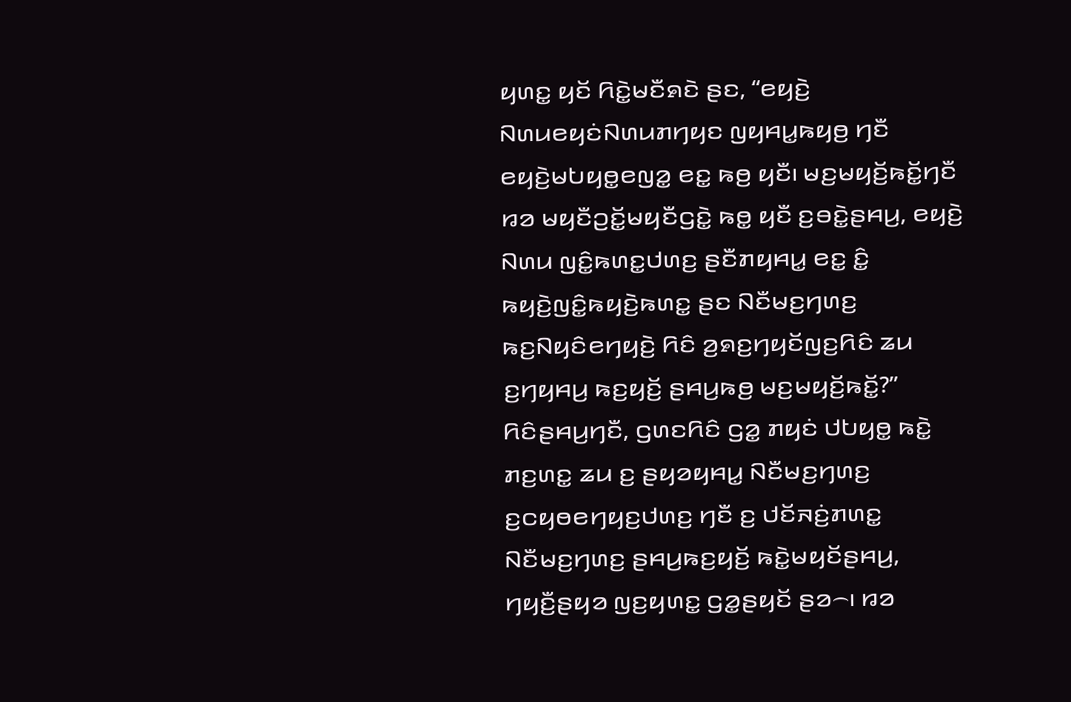ꤟꤛꤢ꤭ ꤟꤢꤩ ꤖꤢꤧ꤭ꤗꤢꤪꤎꤢꤧ ꤔꤢ, “ꤕꤟꤢꤧ꤬ ꤡꤛꤣꤕꤟꤢꤦꤡꤛꤣꤊꤚꤟꤢ ꤜꤟꤌꤣ꤭ꤒꤟꤥ꤬ ꤚꤢꤪ ꤕꤟꤢꤧ꤬ꤗꤝꤟꤥ꤭ꤕꤜꤤ꤭ ꤕꤢ꤭ ꤒꤥ꤬ ꤟꤢꤪ꤯ ꤗꤢ꤬ꤗꤟꤢꤩ꤬ꤒꤢꤩ꤭ꤚꤢꤪ ꤙꤤ ꤗꤟꤢꤪꤑꤢꤩ꤭ꤗꤟꤢꤪꤞꤢꤧ꤭ ꤒꤥ꤭ ꤟꤢꤪ ꤢ꤬ꤋꤢꤧ꤭ꤔꤌꤣ꤬, ꤕꤟꤢꤧ꤬ ꤡꤛꤣ ꤜꤢꤨ꤭ꤒꤛꤢ꤭ꤓꤛꤢ꤬ ꤔꤢꤪꤊꤟꤌꤣ꤭ ꤕꤢ꤭ ꤢꤨ꤭ ꤒꤟꤢꤧ꤬ꤜꤢꤨ꤭ꤒꤟꤢꤧ꤬ꤒꤛꤢ꤭ ꤔꤢ ꤡꤢꤪꤗꤢ꤬ꤚꤛꤢ꤬ ꤒꤢ꤬ꤡꤟꤢꤨꤕꤚꤟꤢꤧ꤬ ꤖꤢꤨ ꤤ꤬ꤎꤢ꤬ꤚꤟꤢꤩꤜꤢ꤬ꤖꤢꤨ ꤘꤣ ꤢ꤬ꤚꤟꤌꤣ꤬ ꤒꤢ꤬ꤟꤢꤩ꤬ ꤔꤌꤣ꤬ꤒꤥ꤬ ꤗꤢ꤬ꤗꤟꤢꤩ꤬ꤒꤢꤩ꤭?”
ꤖꤢꤨꤔꤌꤣ꤬ꤚꤢꤪ, ꤞꤛꤢꤖꤢꤨ ꤞꤤ꤭ ꤊꤟꤢꤦ ꤓꤝꤟꤥ꤭ ꤒꤢꤧ꤭ ꤊꤢ꤬ꤛꤢ꤭ ꤘꤣ ꤢ꤬ ꤔꤟꤤꤟꤌꤣ꤭ ꤡꤢꤪꤗꤢ꤬ꤚꤛꤢ꤬ ꤢ꤬ꤍꤟꤥꤕꤚꤟꤢ꤬ꤓꤛꤢ꤬ ꤚꤢꤪ ꤢ꤬ ꤓꤢꤩꤏꤢꤦ꤬ꤊꤛꤢ꤭ ꤡꤢꤪꤗꤢ꤬ꤚꤛꤢ꤬ ꤔꤌꤣ꤬ꤒꤢ꤬ꤟꤢꤩ꤬ ꤒꤢꤧ꤭ꤗꤟꤢꤩꤔꤌꤣ꤬, ꤚꤟꤢꤪ꤬ꤔꤟꤤ ꤜꤢ꤬ꤟꤛꤢ꤭ ꤞꤤ꤭ꤔꤟꤢꤩ ꤔꤤ꤮꤯ ꤙꤤ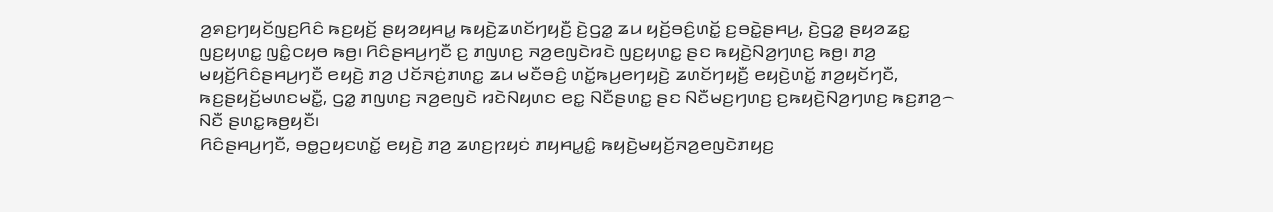ꤤ꤬ꤎꤢ꤬ꤚꤟꤢꤩꤜꤢ꤬ꤖꤢꤨ ꤒꤢ꤬ꤟꤢꤩ꤬ ꤔꤟꤤꤟꤌꤣ꤭ ꤒꤟꤢꤧ꤬ꤘꤛꤢꤩꤚꤟꤢꤪ꤬ ꤢꤧ꤬ꤞꤤ꤭ ꤘꤣ ꤟꤢꤩ꤬ꤋꤢꤨ꤬ꤛꤢꤩ꤭ ꤢ꤬ꤋꤢꤧ꤭ꤔꤌꤣ꤬, ꤢꤧ꤬ꤞꤤ꤭ ꤔꤟꤤꤘꤢ꤭ ꤜꤢ꤬ꤟꤛꤢ꤭ ꤜꤢꤨ꤭ꤍꤟꤥ ꤒꤥ꤬꤯ ꤖꤢꤨꤔꤌꤣ꤬ꤚꤢꤪ ꤢ꤬ ꤊꤜꤛꤢ꤬ ꤏꤤ꤬ꤕꤜꤢꤧꤙꤢꤧ ꤜꤢ꤬ꤟꤛꤢ꤭ ꤔꤢ ꤒꤟꤢꤧ꤬ꤡꤤ꤬ꤚꤛꤢ꤬ ꤒꤥ꤬꤯ ꤊꤤ꤬ ꤗꤟꤢꤩ꤬ꤖꤢꤨꤔꤌꤣ꤬ꤚꤢꤪ ꤕꤟꤢꤧ꤬ ꤊꤤ꤬ ꤓꤢꤩꤏꤢꤦ꤬ꤊꤛꤢ꤭ ꤘꤣ ꤗꤢꤪꤋꤢꤨ꤬ ꤛꤢꤩ꤭ꤒꤣ꤬ꤕꤚꤟꤢꤧ꤬ ꤘꤛꤢꤩꤚꤟꤢꤪ꤬ ꤕꤟꤢꤧ꤬ꤛꤢꤩ꤭ ꤊꤤ꤬ꤟꤢꤩꤚꤢꤪ, ꤒꤢ꤬ꤔꤟꤢꤩ꤬ꤗꤛꤢꤗꤢꤪ꤭, ꤞꤤ꤭ ꤊꤜꤛꤢ꤬ ꤏꤤ꤬ꤕꤜꤢꤧ ꤙꤢꤧꤡꤟꤛꤢ ꤕꤢ꤭ ꤡꤢꤪꤔꤛꤢ꤭ ꤔꤢ ꤡꤢꤪꤗꤢ꤬ꤚꤛꤢ꤬ ꤢ꤬ꤒꤟꤢꤧ꤬ꤡꤤ꤬ꤚꤛꤢ꤬ ꤒꤢ꤬ꤊꤤ꤬꤮ ꤡꤢꤪ ꤔꤛꤢ꤭ꤒꤥ꤬ꤟꤢꤪ꤯
ꤖꤢꤨꤔꤌꤣ꤬ꤚꤢꤪ, ꤋꤥ꤭ꤑꤟꤢꤛꤢꤩ꤭ ꤕꤟꤢꤧ꤬ ꤊꤤ꤬ ꤘꤛꤢ꤬ꤐꤟꤢꤦ ꤊꤟꤌꤣ꤭ꤢꤨ꤭ ꤒꤟꤢꤧ꤬ꤗꤟꤢꤩ꤬ꤏꤤ꤬ꤕꤜꤢꤧꤊꤟꤢ꤬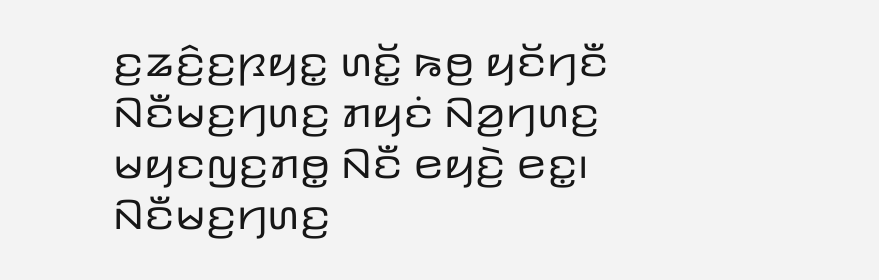ꤢ꤬ꤘꤢꤨ꤬ꤢ꤬ꤐꤟꤢ꤭ ꤛꤢꤩ꤭ ꤒꤥ꤬ ꤟꤢꤩꤚꤢꤪ ꤡꤢꤪꤗꤢ꤬ꤚꤛꤢ꤬ ꤊꤟꤢꤦ ꤡꤤ꤬ꤚꤛꤢ꤬ ꤗꤟꤢꤜꤢ꤬ꤊꤥ꤭ ꤡꤢꤪ ꤕꤟꤢꤧ꤬ ꤕꤢ꤭꤯ ꤡꤢꤪꤗꤢ꤬ꤚꤛꤢ꤬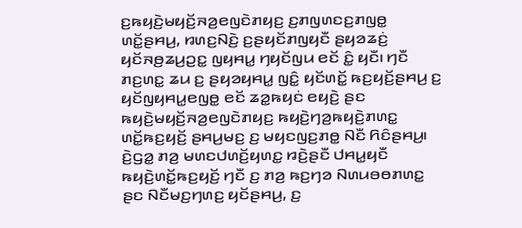ꤢ꤬ꤒꤟꤢꤧ꤬ꤗꤟꤢꤩ꤬ꤏꤤ꤬ꤕꤜꤢꤧꤊꤟꤢ꤬ ꤢ꤬ꤊꤜꤛꤢꤢ꤬ꤊꤜꤥ꤭ ꤛꤢꤩ꤭ꤔꤌꤣ꤬, ꤙꤛꤢ꤬ꤡꤢꤧ꤬ ꤢ꤬ꤔꤟꤢꤩꤊꤜꤟꤢꤪ ꤔꤟꤤꤘꤢꤦ꤬ ꤟꤢꤩꤏꤥ꤬ꤘꤣ꤬ꤑꤢ꤭ ꤜꤟꤌꤣ꤭ ꤚꤟꤢꤩꤜꤣ ꤕꤢꤩ ꤢꤨ꤭ ꤟꤢꤪ꤯ ꤚꤢꤪ ꤊꤢ꤬ꤛꤢ꤭ ꤘꤣ ꤢ꤬ ꤔꤟꤤꤟꤌꤣ꤭ ꤜꤢꤨ꤭ ꤟꤢꤩꤛꤢꤩ꤭ ꤒꤢ꤬ꤟꤢꤩ꤬ꤔꤌꤣ꤬ ꤢ꤬ ꤟꤢꤩꤜꤟꤌꤣ꤭ꤕꤜꤥ꤭ ꤕꤢꤩ ꤘꤤ꤭ꤒꤟꤢꤦ ꤕꤟꤢꤧ꤬ ꤔꤢ ꤒꤟꤢꤧ꤬ꤗꤟꤢꤩ꤬ꤏꤤ꤬ꤕꤜꤢꤧꤊꤟꤢ꤬ ꤒꤟꤢꤧ꤬ꤚꤤ꤬ꤒꤟꤢꤧ꤬ꤊꤛꤢ꤭ ꤛꤢꤩ꤭ꤒꤢ꤬ꤟꤢꤩ꤬ ꤔꤌꤣ꤬ꤗꤢ꤬ ꤢ꤬ ꤗꤟꤢꤜꤢ꤬ꤊꤥ꤭ ꤡꤢꤪ ꤖꤢꤨꤔꤌꤣ꤬꤯
ꤢꤧ꤬ꤞꤤ꤭ ꤊꤤ꤬ ꤗꤛꤢꤓꤛꤢꤩ꤬ꤟꤛꤢ꤭ ꤙꤢꤧ꤬ꤔꤢꤪ ꤓꤌꤣ꤭ꤟꤢꤪ ꤒꤟꤢꤧ꤬ꤛꤢꤩ꤭ꤒꤢ꤬ꤟꤢꤩ꤬ ꤚꤢꤪ ꤢ꤬ ꤊꤤ꤬ ꤒꤢ꤬ꤚꤤ ꤡꤛꤣꤋꤥꤊꤛꤢ꤭ ꤔꤢ ꤡꤢꤪꤗꤢ꤬ꤚꤛꤢ꤬ ꤟꤢꤩꤔꤌꤣ꤬, ꤢ꤬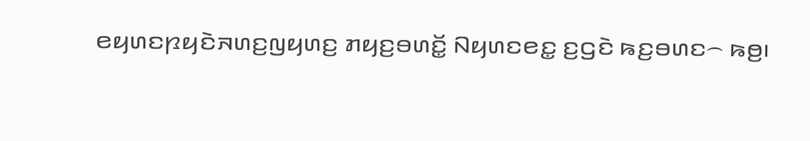ꤕꤟꤛꤢꤐꤟꤢꤧꤏꤛꤢ꤬ꤜꤟꤛꤢ꤬ ꤊꤟꤢ꤬ꤋꤛꤢꤩ꤭ ꤡꤟꤛꤢꤕꤢ꤭ ꤢ꤬ꤞꤢꤧ ꤒꤢ꤬ꤋꤛꤢ꤮ ꤒꤥ꤬꤯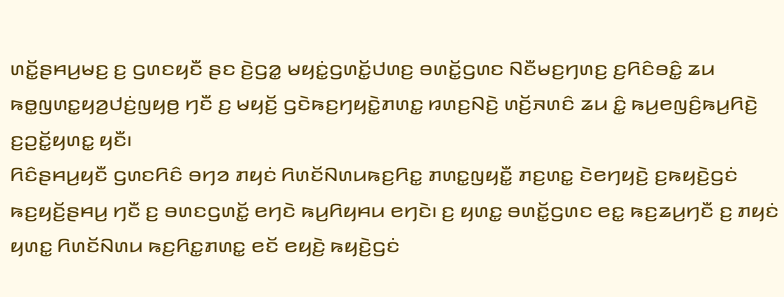ꤛꤢꤩ꤭ꤔꤌꤣ꤬ꤗꤢ꤬ ꤢ꤬ ꤞꤛꤢꤟꤢꤪ ꤔꤢ ꤢꤧ꤬ꤞꤤ꤭ ꤗꤟꤢꤦ꤭ꤞꤛꤢꤩ꤭ꤓꤛꤢ꤬ ꤋꤛꤢꤩ꤭ꤞꤛꤢ ꤡꤢꤪꤗꤢ꤬ꤚꤛꤢ꤬ ꤢ꤬ꤖꤢꤨꤋꤢꤨ꤭ ꤘꤣ ꤒꤥ꤭ꤜꤛꤢ꤭ꤟꤤ꤬ꤓꤢꤦ꤬ꤜꤟꤥ꤬ ꤚꤢꤪ ꤢ꤬ ꤗꤟꤢꤩ꤬ ꤞꤢꤧꤒꤢ꤬ꤚꤟꤢꤧ꤭ꤊꤛꤢ꤭ ꤙꤛꤢ꤬ꤡꤢꤧ꤬ ꤛꤢꤩ꤬ꤏꤛꤢꤨ ꤘꤣ ꤢꤨ꤭ ꤒꤣ꤬ꤕꤜꤢꤨ꤬ꤒꤣ꤬ꤖꤢꤧ꤬ ꤢ꤬ꤑꤢꤩ꤭ꤟꤛꤢ꤭ ꤟꤢꤪ꤯
ꤖꤢꤨꤔꤌꤣ꤬ꤟꤢꤪ ꤞꤛꤢꤖꤢꤨ ꤋꤚꤤ ꤊꤟꤢꤦ ꤖꤛꤢꤩꤡꤛꤣꤒꤢ꤬ꤖꤢ꤭ ꤊꤛꤢ꤭ꤜꤟꤢꤪ꤭ ꤊꤢ꤬ꤛꤢ꤭ ꤢꤧꤕꤚꤟꤢꤧ꤬ ꤢ꤬ꤒꤟꤢꤧ꤬ꤞꤢꤦ ꤒꤢ꤬ꤟꤢꤩ꤬ꤔꤌꤣ꤬ ꤚꤢꤪ ꤢ꤬ ꤋꤛꤢꤞꤛꤢꤩ꤭ ꤕꤚꤢꤧ ꤒꤣ꤬ꤖꤟꤌꤣ ꤕꤚꤢꤧ꤯ ꤢ꤬ ꤟꤛꤢ꤭ ꤋꤛꤢꤩ꤭ꤞꤛꤢ ꤕꤢ꤭ ꤒꤢ꤬ꤘꤣ꤬ꤚꤢꤪ ꤢ꤬ ꤊꤟꤢꤦ ꤟꤛꤢ꤭ ꤖꤛꤢꤩꤡꤛꤣ ꤒꤢ꤬ꤖꤢ꤭ꤊꤛꤢ꤭ ꤕꤢꤩ ꤕꤟꤢꤧ꤬ ꤒꤟꤢꤧ꤬ꤞꤢꤦ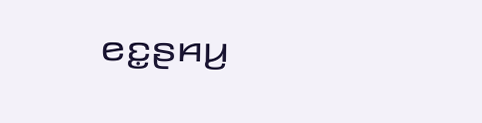ꤕꤢ꤭ꤔꤌꤣ꤬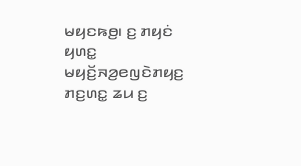ꤗꤟꤢꤒꤥ꤬꤯ ꤢ꤬ ꤊꤟꤢꤦ ꤟꤛꤢ꤭ ꤗꤟꤢꤩ꤬ꤏꤤ꤬ꤕꤜꤢꤧꤊꤟꤢ꤬ ꤊꤢ꤬ꤛꤢ꤭ ꤘꤣ ꤢ꤬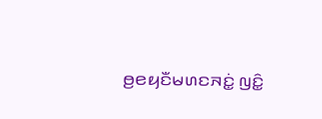ꤥ꤬ꤕꤟꤢꤪꤗꤛꤢꤏꤢꤦ꤭ ꤜꤢꤨ꤭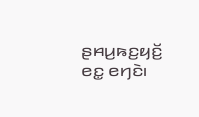ꤔꤌꤣ꤬ꤒꤢ꤬ꤟꤢꤩ꤬ ꤕꤢ꤭ ꤕꤚꤢꤧ꤯